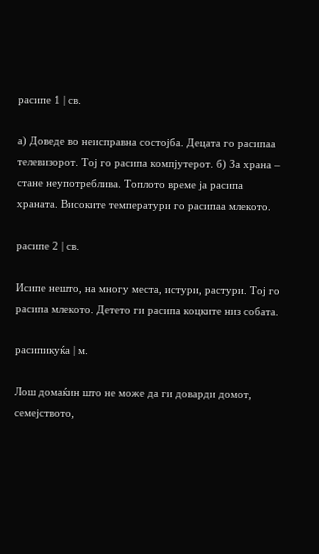расипе 1 | св.

а) Доведе во неисправна состојба. Децата го расипаа телевизорот. Тој го расипа компјутерот. б) За храна ‒ стане неупотреблива. Топлото време ја расипа храната. Високите температури го расипаа млекото.

расипе 2 | св.

Исипе нешто, на многу места, истури, растури. Тој го расипа млекото. Детето ги расипа коцките низ собата.

расипикуќа | м.

Лош домаќин што не може да ги доварди домот, семејството,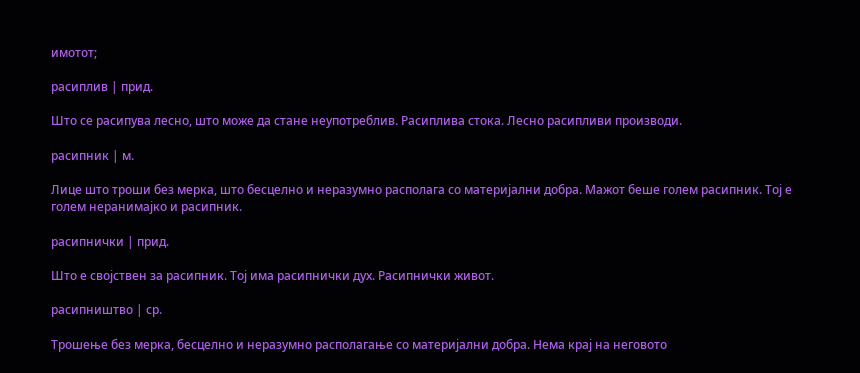имотот;

расиплив | прид.

Што се расипува лесно, што може да стане неупотреблив. Расиплива стока. Лесно расипливи производи.

расипник | м.

Лице што троши без мерка, што бесцелно и неразумно располага со материјални добра. Мажот беше голем расипник. Тој е голем неранимајко и расипник.

расипнички | прид.

Што е својствен за расипник. Тој има расипнички дух. Расипнички живот.

расипништво | ср.

Трошење без мерка, бесцелно и неразумно располагање со материјални добра. Нема крај на неговото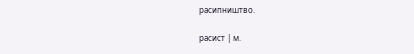расипништво.

расист | м.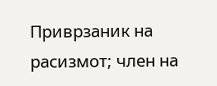Приврзаник на расизмот; член на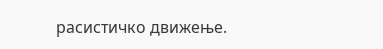расистичко движење.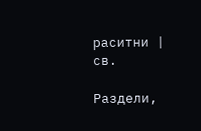раситни | св.

Раздели,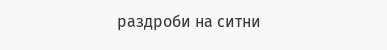раздроби на ситни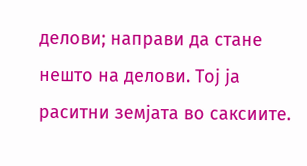делови; направи да стане нешто на делови. Тој ја раситни земјата во саксиите.